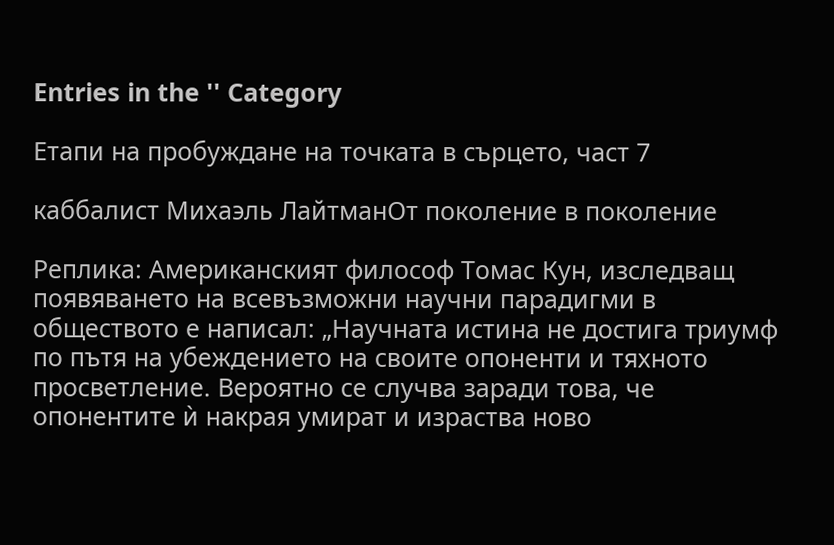Entries in the '' Category

Етапи на пробуждане на точката в сърцето, част 7

каббалист Михаэль ЛайтманОт поколение в поколение

Реплика: Американският философ Томас Кун, изследващ появяването на всевъзможни научни парадигми в обществото е написал: „Научната истина не достига триумф по пътя на убеждението на своите опоненти и тяхното просветление. Вероятно се случва заради това, че опонентите ѝ накрая умират и израства ново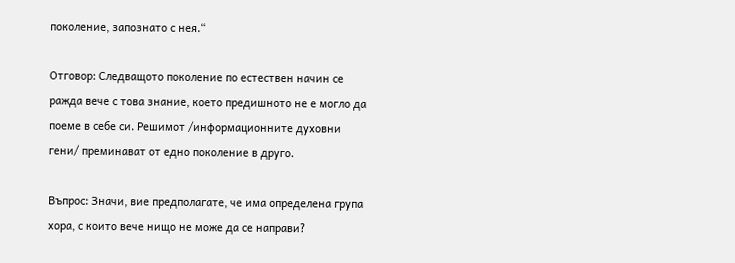поколение, запознато с нея.“

Отговор: Следващото поколение по естествен начин се ражда вече с това знание, което предишното не е могло да поеме в себе си. Решимот /информационните духовни гени/ преминават от едно поколение в друго.

Въпрос: Значи, вие предполагате, че има определена група хора, с които вече нищо не може да се направи?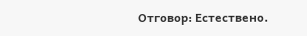Отговор: Естествено.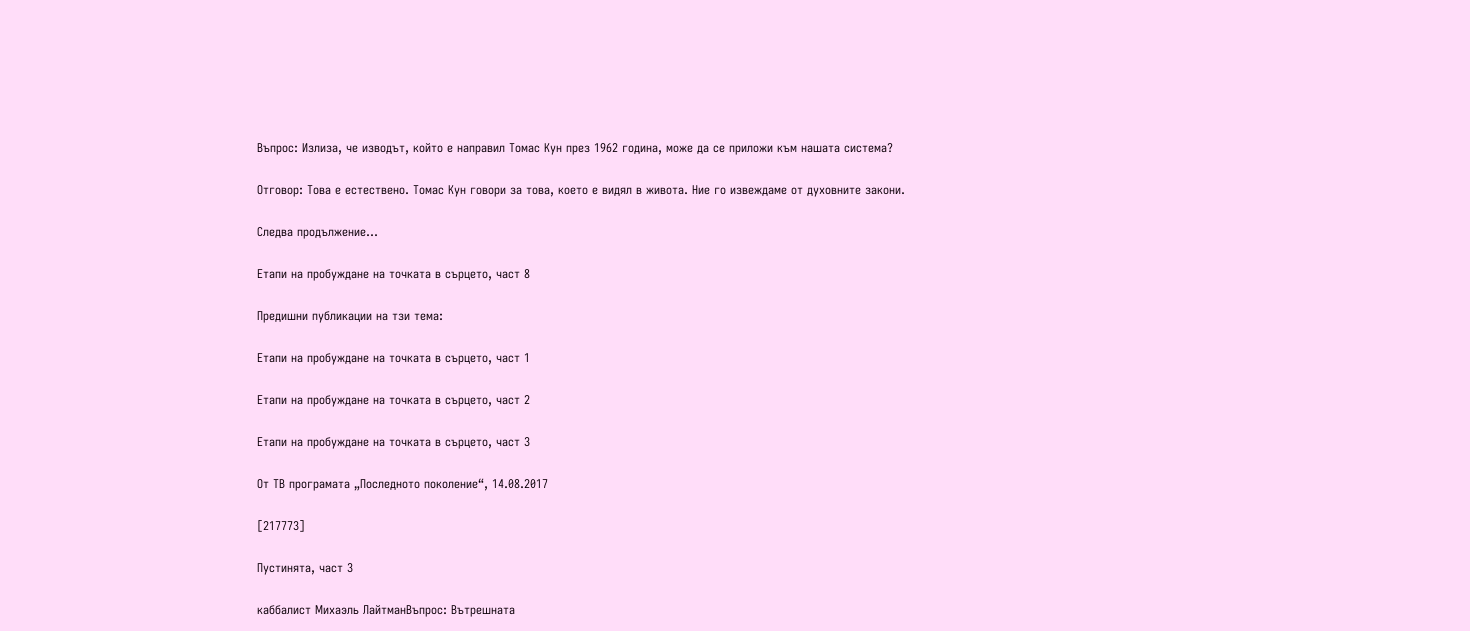Въпрос: Излиза, че изводът, който е направил Томас Кун през 1962 година, може да се приложи към нашата система?

Отговор: Това е естествено. Томас Кун говори за това, което е видял в живота. Ние го извеждаме от духовните закони.

Следва продължение…

Етапи на пробуждане на точката в сърцето, част 8

Предишни публикации на тзи тема:

Етапи на пробуждане на точката в сърцето, част 1

Етапи на пробуждане на точката в сърцето, част 2

Етапи на пробуждане на точката в сърцето, част 3

От ТВ програмата „Последното поколение“, 14.08.2017

[217773]

Пустинята, част 3

каббалист Михаэль ЛайтманВъпрос: Вътрешната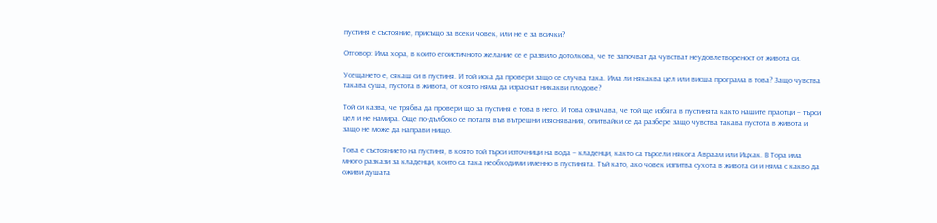пустиня е състояние, присъщо за всеки човек, или не е за всички?

Отговор: Има хора, в които егоистичното желание се е развило дотолкова, че те започват да чувстват неудовлетвореност от живота си.

Усещането е, сякаш си в пустиня. И той иска да провери защо се случва така. Има ли някаква цел или висша програма в това? Защо чувства такава суша, пустота в живота, от която няма да израснат никакви плодове?

Той си казва, че трябва да провери що за пустиня е това в него. И това означава, че той ще избяга в пустинята както нашите праотци – търси цел и не намира. Още по-дълбоко се потапя във вътрешни изяснявания, опитвайки се да разбере защо чувства такава пустота в живота и защо не може да направи нищо.

Това е състоянието на пустиня, в която той търси източници на вода – кладенци, както са търсели някога Авраам или Ицхак. В Тора има много разкази за кладенци, които са така необходими именно в пустинята. Тъй като, ако човек изпитва сухота в живота си и няма с какво да оживи душата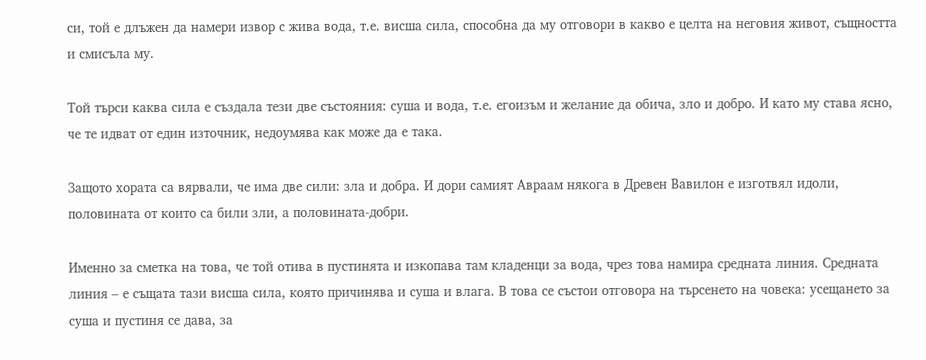си, той е длъжен да намери извор с жива вода, т.е. висша сила, способна да му отговори в какво е целта на неговия живот, същността и смисъла му.

Той търси каква сила е създала тези две състояния: суша и вода, т.е. егоизъм и желание да обича, зло и добро. И като му става ясно, че те идват от един източник, недоумява как може да е така.

Защото хората са вярвали, че има две сили: зла и добра. И дори самият Авраам някога в Древен Вавилон е изготвял идоли, половината от които са били зли, а половината-добри.

Именно за сметка на това, че той отива в пустинята и изкопава там кладенци за вода, чрез това намира средната линия. Средната линия – е същата тази висша сила, която причинява и суша и влага. В това се състои отговора на търсенето на човека: усещането за суша и пустиня се дава, за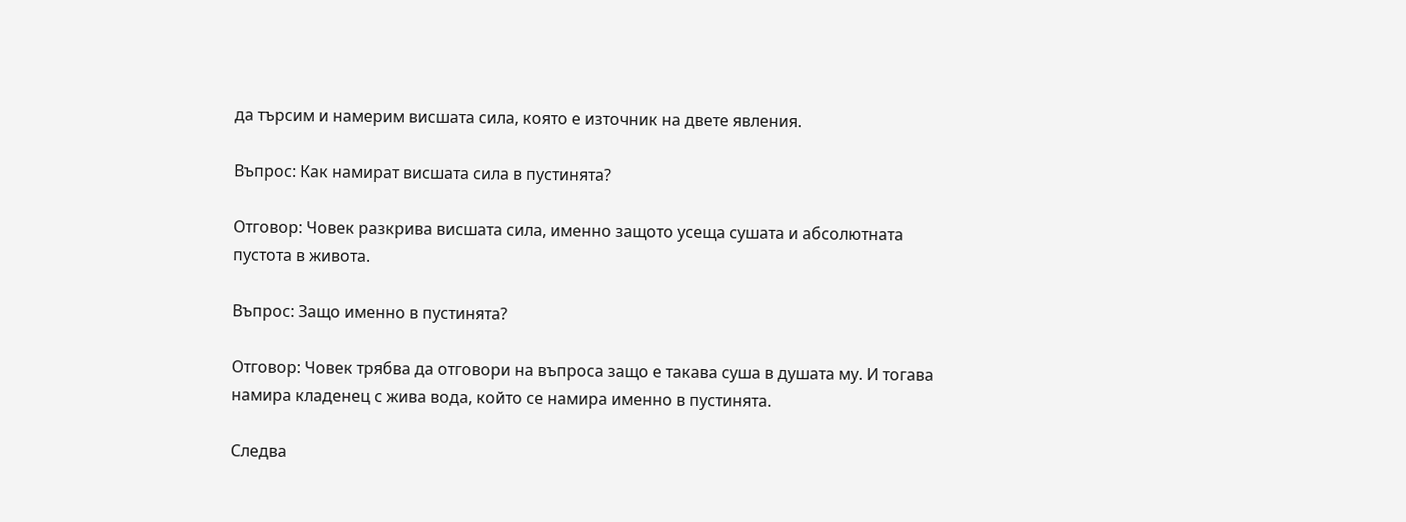да търсим и намерим висшата сила, която е източник на двете явления.

Въпрос: Как намират висшата сила в пустинята?

Отговор: Човек разкрива висшата сила, именно защото усеща сушата и абсолютната пустота в живота.

Въпрос: Защо именно в пустинята?

Отговор: Човек трябва да отговори на въпроса защо е такава суша в душата му. И тогава намира кладенец с жива вода, който се намира именно в пустинята.

Следва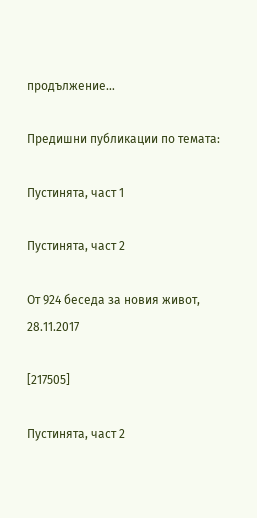продължение…

Предишни публикации по темата:

Пустинята, част 1

Пустинята, част 2

От 924 беседа за новия живот, 28.11.2017

[217505]

Пустинята, част 2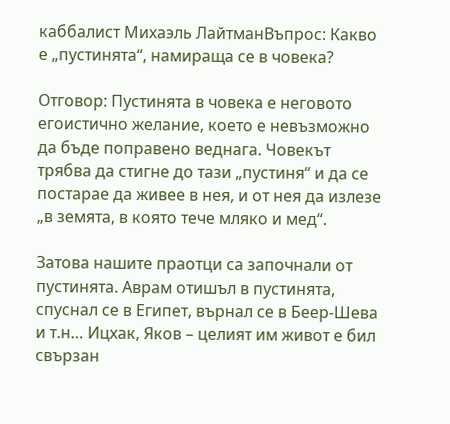каббалист Михаэль ЛайтманВъпрос: Какво е „пустинята“, намираща се в човека?

Отговор: Пустинята в човека е неговото егоистично желание, което е невъзможно да бъде поправено веднага. Човекът трябва да стигне до тази „пустиня“ и да се постарае да живее в нея, и от нея да излезе „в земята, в която тече мляко и мед“.

Затова нашите праотци са започнали от пустинята. Аврам отишъл в пустинята, спуснал се в Египет, върнал се в Беер-Шева и т.н… Ицхак, Яков – целият им живот е бил свързан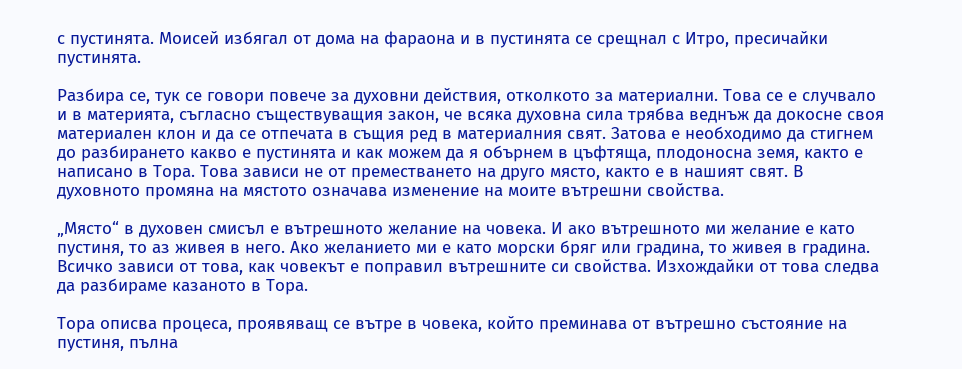с пустинята. Моисей избягал от дома на фараона и в пустинята се срещнал с Итро, пресичайки пустинята.

Разбира се, тук се говори повече за духовни действия, отколкото за материални. Това се е случвало и в материята, съгласно съществуващия закон, че всяка духовна сила трябва веднъж да докосне своя материален клон и да се отпечата в същия ред в материалния свят. Затова е необходимо да стигнем до разбирането какво е пустинята и как можем да я обърнем в цъфтяща, плодоносна земя, както е написано в Тора. Това зависи не от преместването на друго място, както е в нашият свят. В духовното промяна на мястото означава изменение на моите вътрешни свойства.

„Място“ в духовен смисъл е вътрешното желание на човека. И ако вътрешното ми желание е като пустиня, то аз живея в него. Ако желанието ми е като морски бряг или градина, то живея в градина. Всичко зависи от това, как човекът е поправил вътрешните си свойства. Изхождайки от това следва да разбираме казаното в Тора.

Тора описва процеса, проявяващ се вътре в човека, който преминава от вътрешно състояние на пустиня, пълна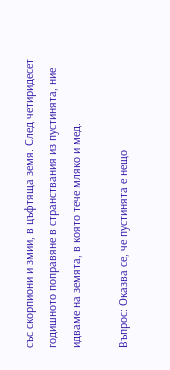със скорпиони и змии, в цъфтяща земя. След четиридесет годишното поправяне в странствания из пустинята, ние идваме на земята, в която тече мляко и мед.

Въпрос: Оказва се, че пустинята е нещо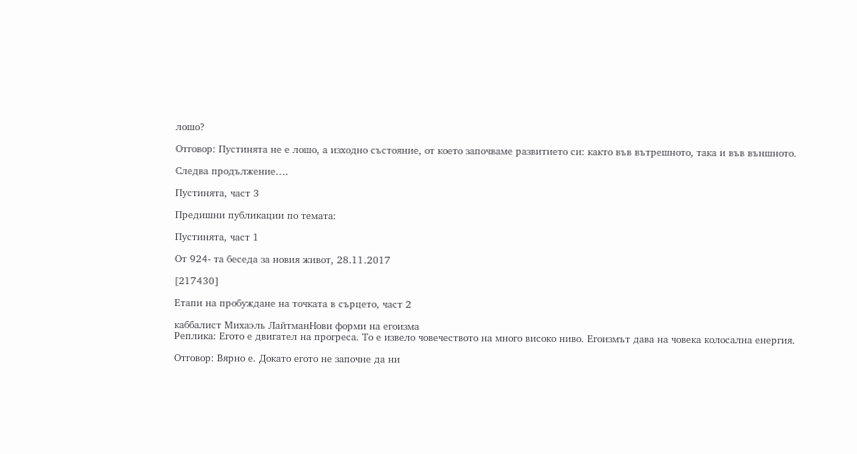лошо?

Отговор: Пустинята не е лошо, а изходно състояние, от което започваме развитието си: както във вътрешното, така и във външното.

Следва продължение….

Пустинята, част 3

Предишни публикации по темата:

Пустинята, част 1

От 924- та беседа за новия живот, 28.11.2017

[217430]

Етапи на пробуждане на точката в сърцето, част 2

каббалист Михаэль ЛайтманНови форми на егоизма
Реплика: Егото е двигател на прогреса. То е извело човечеството на много високо ниво. Егоизмът дава на човека колосална енергия.

Отговор: Вярно е. Докато егото не започне да ни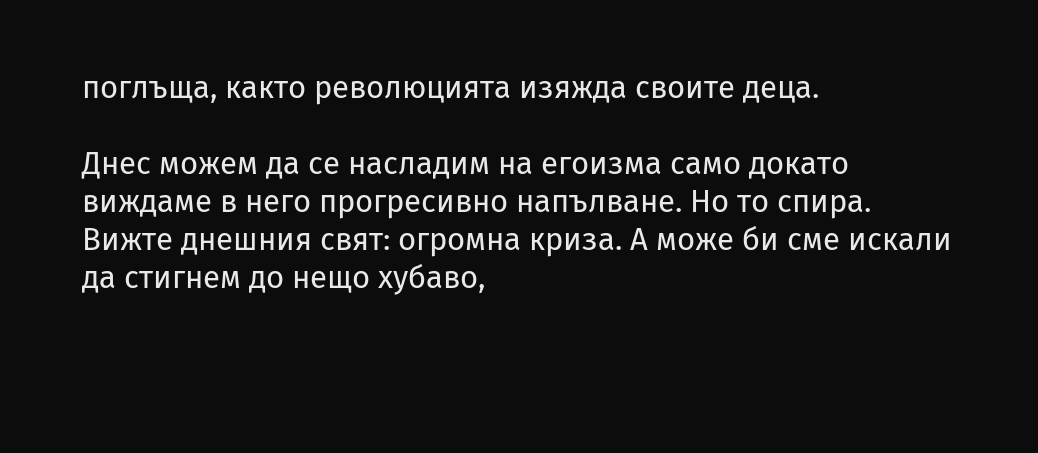поглъща, както революцията изяжда своите деца.

Днес можем да се насладим на егоизма само докато виждаме в него прогресивно напълване. Но то спира. Вижте днешния свят: огромна криза. А може би сме искали да стигнем до нещо хубаво,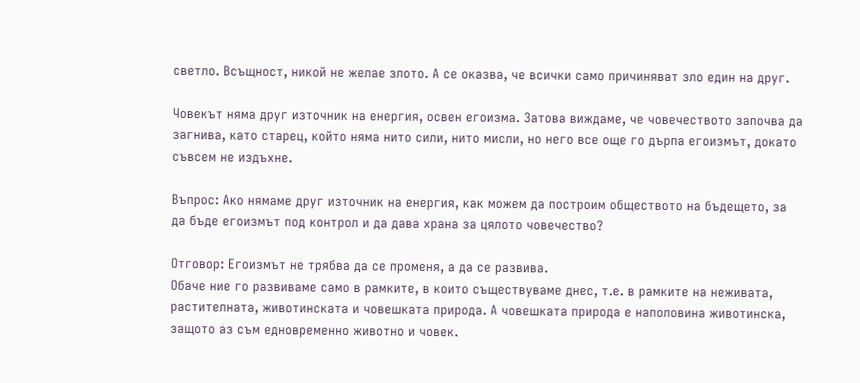светло. Всъщност, никой не желае злото. А се оказва, че всички само причиняват зло един на друг.

Човекът няма друг източник на енергия, освен егоизма. Затова виждаме, че човечеството започва да загнива, като старец, който няма нито сили, нито мисли, но него все още го дърпа егоизмът, докато съвсем не издъхне.

Въпрос: Ако нямаме друг източник на енергия, как можем да построим обществото на бъдещето, за да бъде егоизмът под контрол и да дава храна за цялото човечество?

Отговор: Егоизмът не трябва да се променя, а да се развива.
Обаче ние го развиваме само в рамките, в които съществуваме днес, т.е. в рамките на неживата, растителната, животинската и човешката природа. А човешката природа е наполовина животинска, защото аз съм едновременно животно и човек.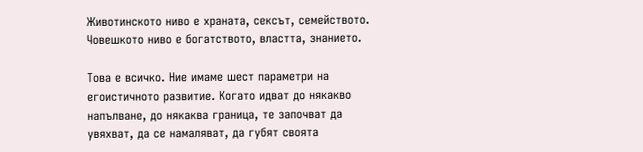Животинското ниво е храната, сексът, семейството. Човешкото ниво е богатството, властта, знанието.

Това е всичко. Ние имаме шест параметри на егоистичното развитие. Когато идват до някакво напълване, до някаква граница, те започват да увяхват, да се намаляват, да губят своята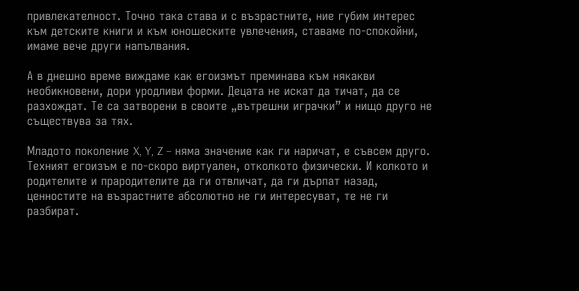привлекателност. Точно така става и с възрастните, ние губим интерес към детските книги и към юношеските увлечения, ставаме по-спокойни, имаме вече други напълвания.

А в днешно време виждаме как егоизмът преминава към някакви необикновени, дори уродливи форми. Децата не искат да тичат, да се разхождат. Те са затворени в своите „вътрешни играчки” и нищо друго не съществува за тях.

Младото поколение X, Y, Z – няма значение как ги наричат, е съвсем друго. Техният егоизъм е по-скоро виртуален, отколкото физически. И колкото и родителите и прародителите да ги отвличат, да ги дърпат назад, ценностите на възрастните абсолютно не ги интересуват, те не ги разбират.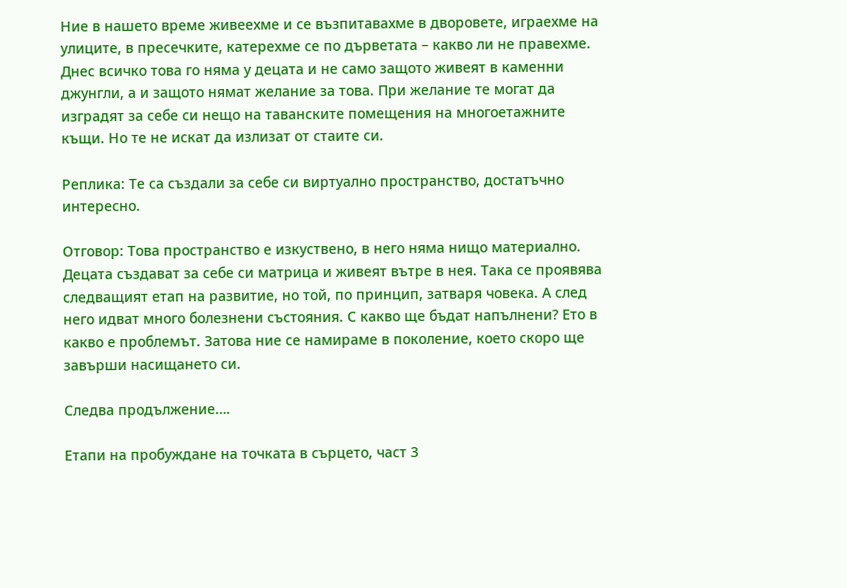Ние в нашето време живеехме и се възпитавахме в дворовете, играехме на улиците, в пресечките, катерехме се по дърветата – какво ли не правехме. Днес всичко това го няма у децата и не само защото живеят в каменни джунгли, а и защото нямат желание за това. При желание те могат да изградят за себе си нещо на таванските помещения на многоетажните къщи. Но те не искат да излизат от стаите си.

Реплика: Те са създали за себе си виртуално пространство, достатъчно интересно.

Отговор: Това пространство е изкуствено, в него няма нищо материално. Децата създават за себе си матрица и живеят вътре в нея. Така се проявява следващият етап на развитие, но той, по принцип, затваря човека. А след него идват много болезнени състояния. С какво ще бъдат напълнени? Ето в какво е проблемът. Затова ние се намираме в поколение, което скоро ще завърши насищането си.

Следва продължение….

Етапи на пробуждане на точката в сърцето, част 3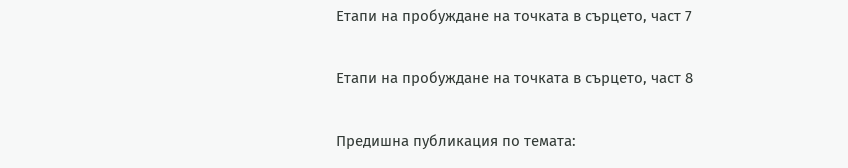Етапи на пробуждане на точката в сърцето, част 7

Етапи на пробуждане на точката в сърцето, част 8

Предишна публикация по темата: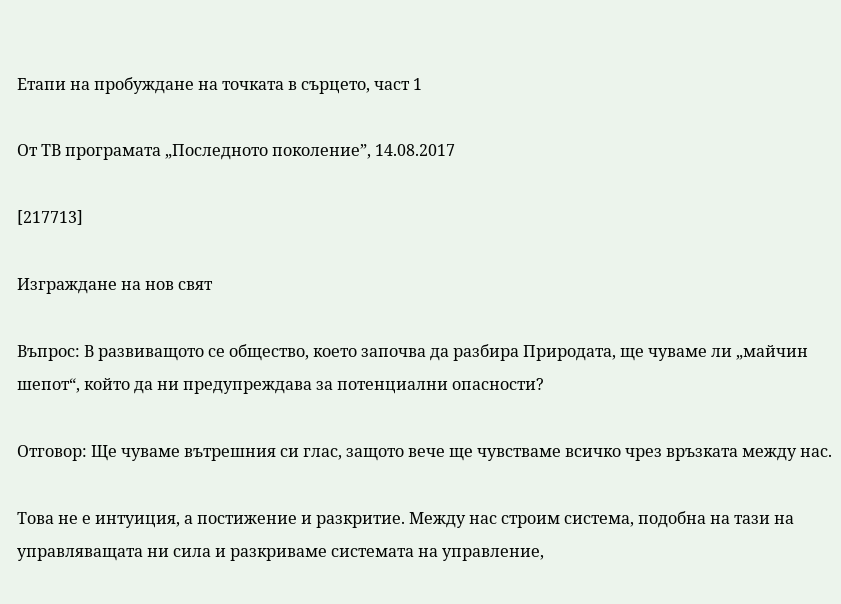Етапи на пробуждане на точката в сърцето, част 1

От ТВ програмата „Последното поколение”, 14.08.2017

[217713]

Изграждане на нов свят

Въпрос: В развиващото се общество, което започва да разбира Природата, ще чуваме ли „майчин шепот“, който да ни предупреждава за потенциални опасности?

Отговор: Ще чуваме вътрешния си глас, защото вече ще чувстваме всичко чрез връзката между нас.

Това не е интуиция, а постижение и разкритие. Между нас строим система, подобна на тази на управляващата ни сила и разкриваме системата на управление,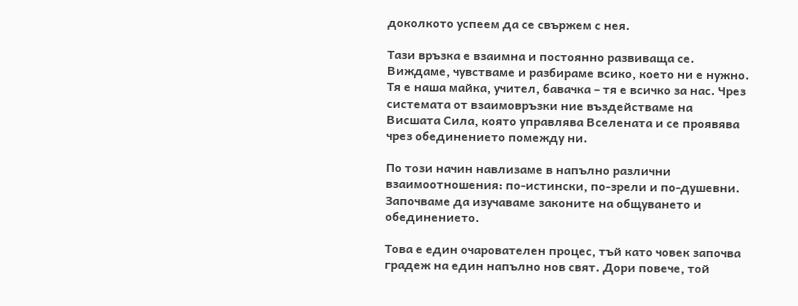доколкото успеем да се свържем с нея.

Тази връзка е взаимна и постоянно развиваща се. Виждаме, чувстваме и разбираме всико, което ни е нужно. Тя е наша майка, учител, бавачка – тя е всичко за нас. Чрез системата от взаимовръзки ние въздействаме на Висшата Сила, която управлява Вселената и се проявява чрез обединението помежду ни.

По този начин навлизаме в напълно различни взаимоотношения: по-истински, по-зрели и по-душевни. Започваме да изучаваме законите на общуването и обединението.

Това е един очарователен процес, тъй като човек започва градеж на един напълно нов свят. Дори повече, той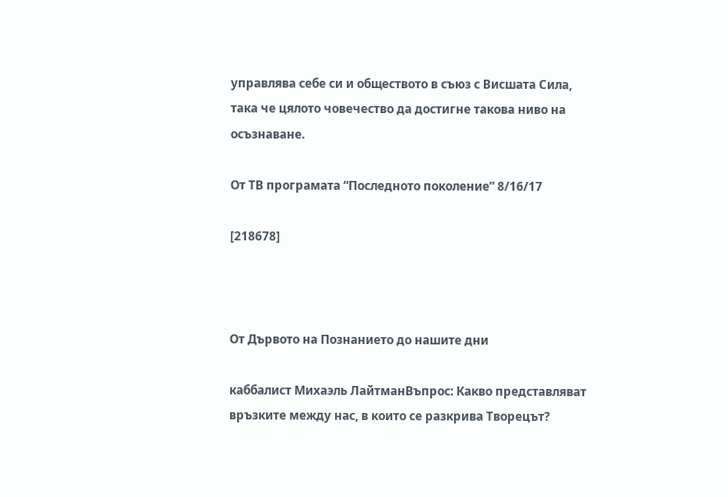управлява себе си и обществото в съюз с Висшата Сила, така че цялото човечество да достигне такова ниво на осъзнаване.

От ТВ програмата “Последното поколение” 8/16/17

[218678]



От Дървото на Познанието до нашите дни

каббалист Михаэль ЛайтманВъпрос: Какво представляват връзките между нас, в които се разкрива Творецът?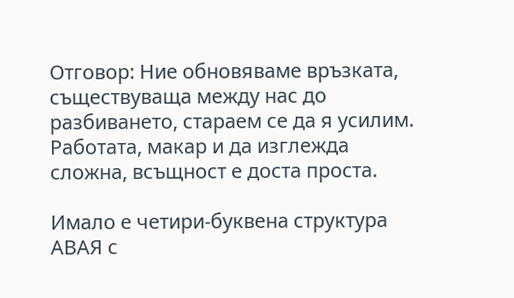Отговор: Ние обновяваме връзката, съществуваща между нас до разбиването, стараем се да я усилим. Работата, макар и да изглежда сложна, всъщност е доста проста.

Имало е четири-буквена структура АВАЯ с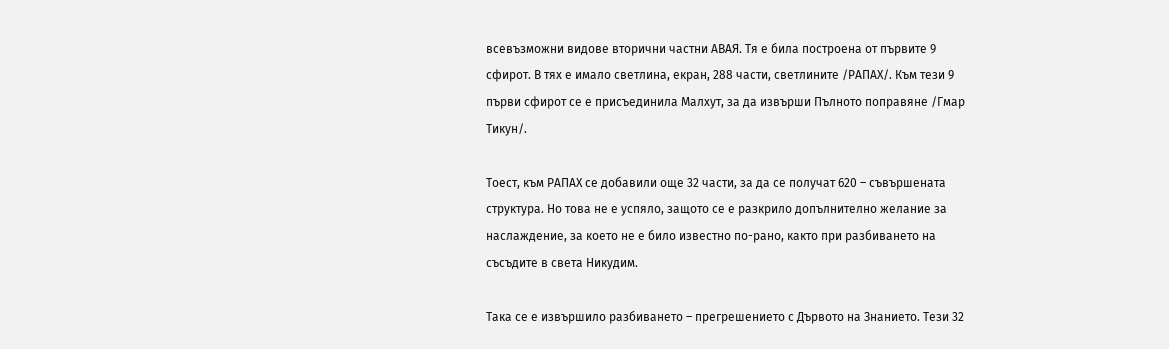всевъзможни видове вторични частни АВАЯ. Тя е била построена от първите 9 сфирот. В тях е имало светлина, екран, 288 части, светлините /РАПАХ/. Към тези 9 първи сфирот се е присъединила Малхут, за да извърши Пълното поправяне /Гмар Тикун/.

Тоест, към РАПАХ се добавили още 32 части, за да се получат 620 – съвършената структура. Но това не е успяло, защото се е разкрило допълнително желание за наслаждение, за което не е било известно по-рано, както при разбиването на съсъдите в света Никудим.

Така се е извършило разбиването – прегрешението с Дървото на Знанието. Тези 32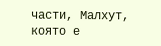части, Малхут, която е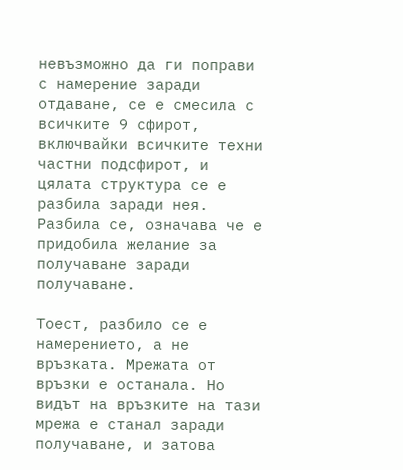невъзможно да ги поправи с намерение заради отдаване, се е смесила с всичките 9 сфирот, включвайки всичките техни частни подсфирот, и цялата структура се е разбила заради нея. Разбила се, означава че е придобила желание за получаване заради получаване.

Тоест, разбило се е намерението, а не връзката. Мрежата от връзки е останала. Но видът на връзките на тази мрежа е станал заради получаване, и затова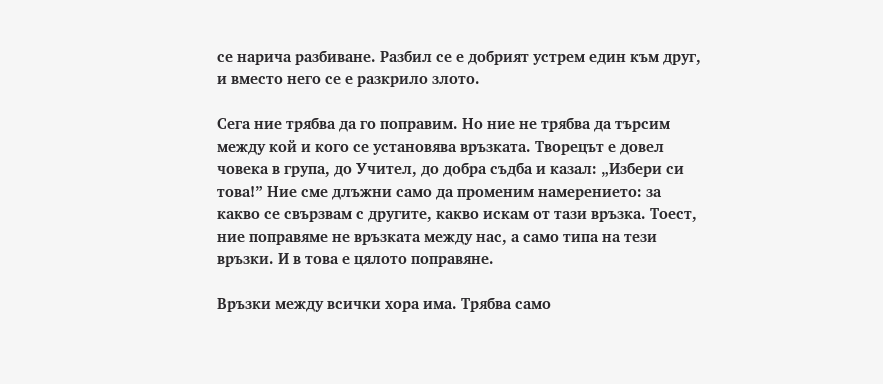се нарича разбиване. Разбил се е добрият устрем един към друг, и вместо него се е разкрило злото.

Сега ние трябва да го поправим. Но ние не трябва да търсим между кой и кого се установява връзката. Творецът е довел човека в група, до Учител, до добра съдба и казал: „Избери си това!” Ние сме длъжни само да променим намерението: за какво се свързвам с другите, какво искам от тази връзка. Тоест, ние поправяме не връзката между нас, а само типа на тези връзки. И в това е цялото поправяне.

Връзки между всички хора има. Трябва само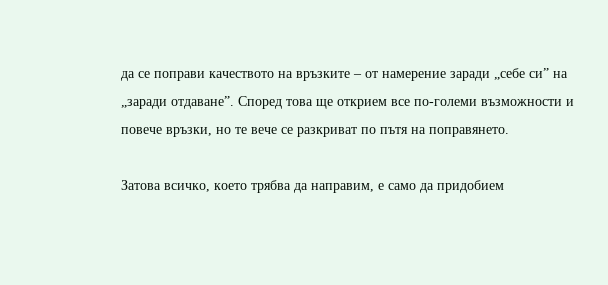да се поправи качеството на връзките – от намерение заради „себе си” на „заради отдаване”. Според това ще открием все по-големи възможности и повече връзки, но те вече се разкриват по пътя на поправянето.

Затова всичко, което трябва да направим, е само да придобием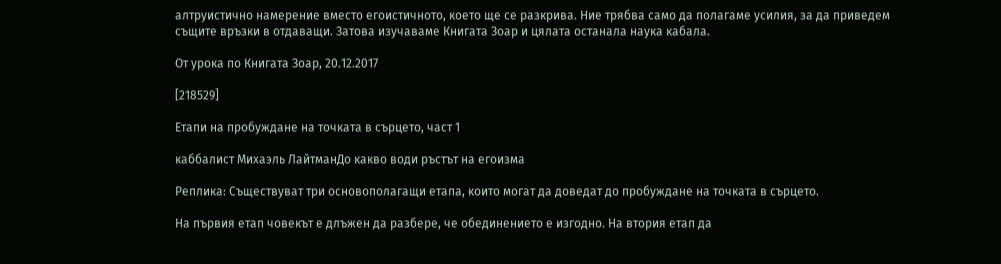алтруистично намерение вместо егоистичното, което ще се разкрива. Ние трябва само да полагаме усилия, за да приведем същите връзки в отдаващи. Затова изучаваме Книгата Зоар и цялата останала наука кабала.

От урока по Книгата Зоар, 20.12.2017

[218529]

Етапи на пробуждане на точката в сърцето, част 1

каббалист Михаэль ЛайтманДо какво води ръстът на егоизма

Реплика: Съществуват три основополагащи етапа, които могат да доведат до пробуждане на точката в сърцето.

На първия етап човекът е длъжен да разбере, че обединението е изгодно. На втория етап да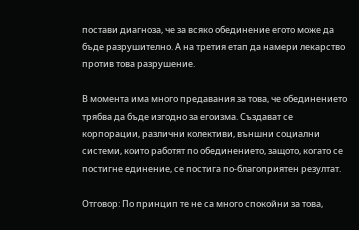постави диагноза, че за всяко обединение егото може да бъде разрушително. А на третия етап да намери лекарство против това разрушение.

В момента има много предавания за това, че обединението трябва да бъде изгодно за егоизма. Създават се корпорации, различни колективи, външни социални системи, които работят по обединението, защото, когато се постигне единение, се постига по-благоприятен резултат.

Отговор: По принцип те не са много спокойни за това,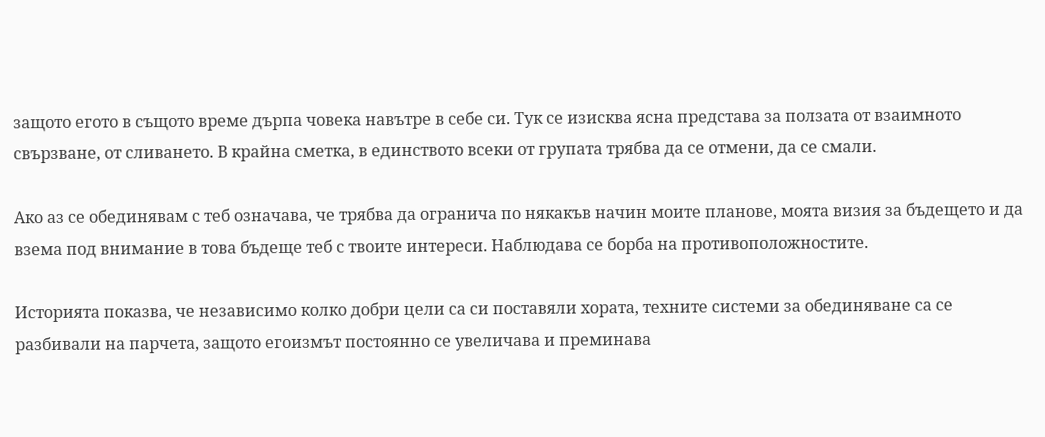защото егото в същото време дърпа човека навътре в себе си. Тук се изисква ясна представа за ползата от взаимното свързване, от сливането. В крайна сметка, в единството всеки от групата трябва да се отмени, да се смали.

Ако аз се обединявам с теб означава, че трябва да огранича по някакъв начин моите планове, моята визия за бъдещето и да взема под внимание в това бъдеще теб с твоите интереси. Наблюдава се борба на противоположностите.

Историята показва, че независимо колко добри цели са си поставяли хората, техните системи за обединяване са се разбивали на парчета, защото егоизмът постоянно се увеличава и преминава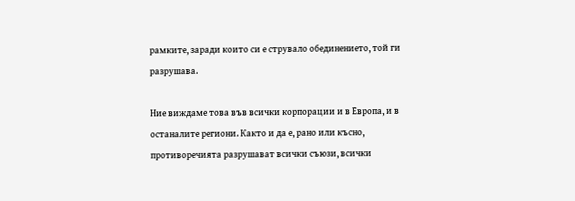рамките, заради които си е струвало обединението, той ги разрушава.

Ние виждаме това във всички корпорации и в Европа, и в останалите региони. Както и да е, рано или късно, противоречията разрушават всички съюзи, всички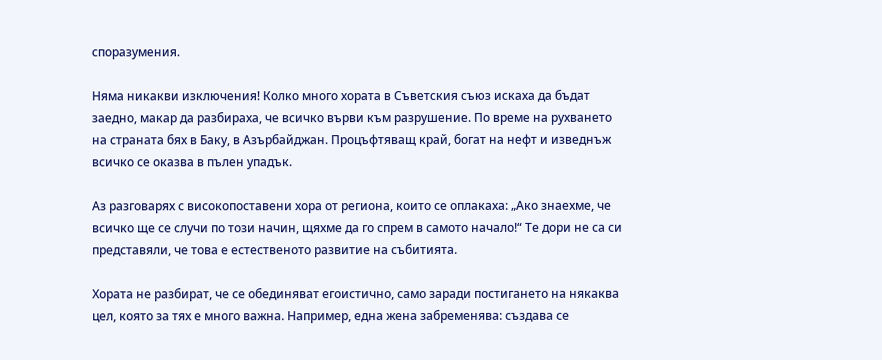споразумения.

Няма никакви изключения! Колко много хората в Съветския съюз искаха да бъдат заедно, макар да разбираха, че всичко върви към разрушение. По време на рухването на страната бях в Баку, в Азърбайджан. Процъфтяващ край, богат на нефт и изведнъж всичко се оказва в пълен упадък.

Аз разговарях с високопоставени хора от региона, които се оплакаха: „Ако знаехме, че всичко ще се случи по този начин, щяхме да го спрем в самото начало!“ Те дори не са си представяли, че това е естественото развитие на събитията.

Хората не разбират, че се обединяват егоистично, само заради постигането на някаква цел, която за тях е много важна. Например, една жена забременява: създава се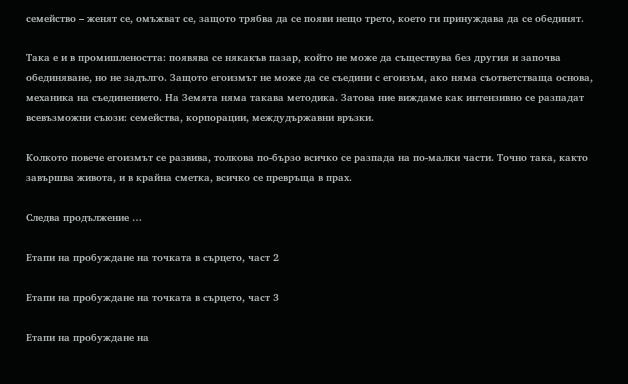семейство – женят се, омъжват се, защото трябва да се появи нещо трето, което ги принуждава да се обединят.

Така е и в промишлеността: появява се някакъв пазар, който не може да съществува без другия и започва обединяване, но не задълго. Защото егоизмът не може да се съедини с егоизъм, ако няма съответстваща основа, механика на съединението. На Земята няма такава методика. Затова ние виждаме как интензивно се разпадат всевъзможни съюзи: семейства, корпорации, междудържавни връзки.

Колкото повече егоизмът се развива, толкова по-бързо всичко се разпада на по-малки части. Точно така, както завършва живота, и в крайна сметка, всичко се превръща в прах.

Следва продължение …

Етапи на пробуждане на точката в сърцето, част 2

Етапи на пробуждане на точката в сърцето, част 3

Етапи на пробуждане на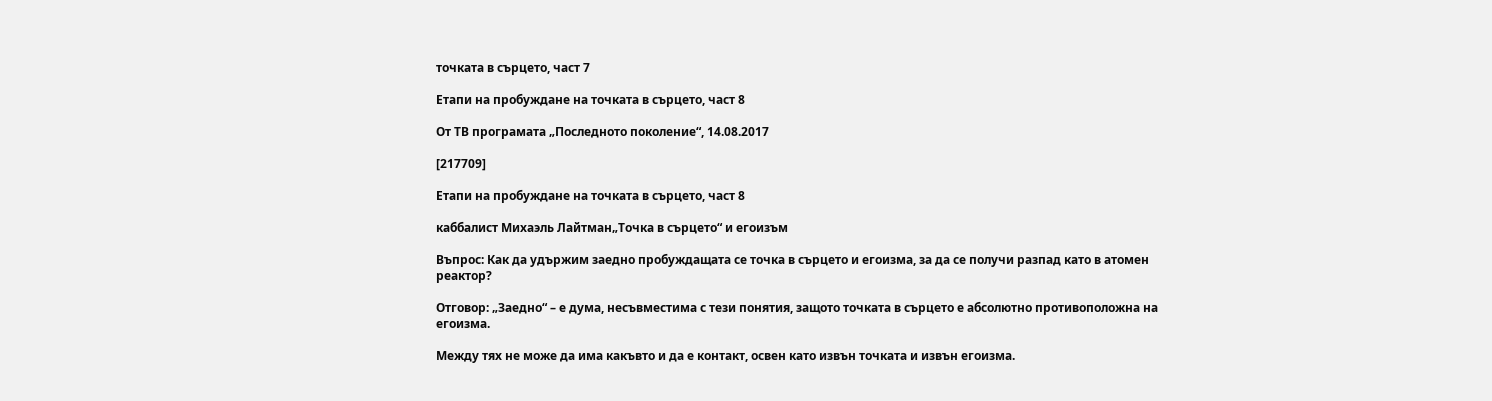точката в сърцето, част 7

Етапи на пробуждане на точката в сърцето, част 8

От ТВ програмата „Последното поколение“, 14.08.2017

[217709]

Етапи на пробуждане на точката в сърцето, част 8

каббалист Михаэль Лайтман„Точка в сърцето“ и егоизъм

Въпрос: Как да удържим заедно пробуждащата се точка в сърцето и егоизма, за да се получи разпад като в атомен реактор?

Отговор: „Заедно“ – е дума, несъвместима с тези понятия, защото точката в сърцето е абсолютно противоположна на егоизма.

Между тях не може да има какъвто и да е контакт, освен като извън точката и извън егоизма.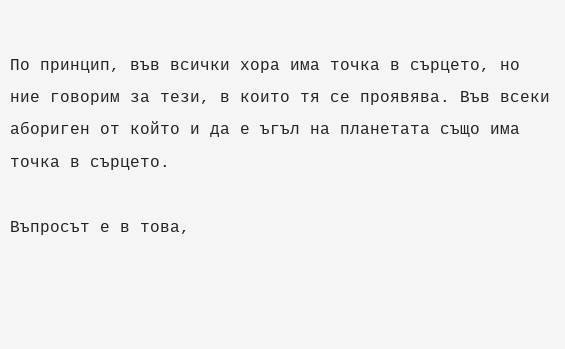По принцип, във всички хора има точка в сърцето, но ние говорим за тези, в които тя се проявява. Във всеки абориген от който и да е ъгъл на планетата също има точка в сърцето.

Въпросът е в това,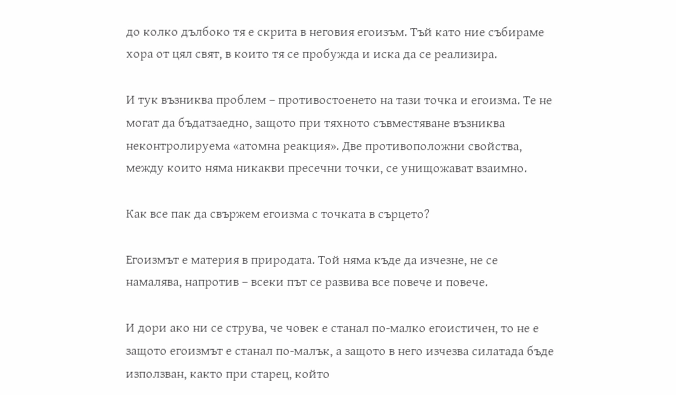до колко дълбоко тя е скрита в неговия егоизъм. Тъй като ние събираме хора от цял свят, в които тя се пробужда и иска да се реализира.

И тук възниква проблем – противостоенето на тази точка и егоизма. Те не могат да бъдатзаедно, защото при тяхното съвместяване възниква неконтролируема «атомна реакция». Две противоположни свойства, между които няма никакви пресечни точки, се унищожават взаимно.

Как все пак да свържем егоизма с точката в сърцето?

Егоизмът е материя в природата. Той няма къде да изчезне, не се намалява, напротив – всеки път се развива все повече и повече.

И дори ако ни се струва, че човек е станал по-малко егоистичен, то не е защото егоизмът е станал по-малък, а защото в него изчезва силатада бъде използван, както при старец, който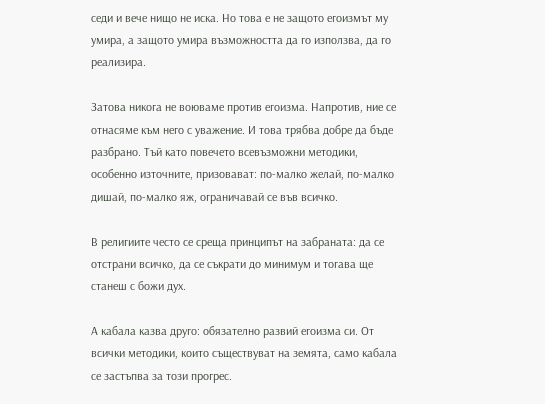седи и вече нищо не иска. Но това е не защото егоизмът му умира, а защото умира възможността да го използва, да го реализира.

Затова никога не воюваме против егоизма. Напротив, ние се отнасяме към него с уважение. И това трябва добре да бъде разбрано. Тъй като повечето всевъзможни методики, особенно източните, призовават: по-малко желай, по-малко дишай, по-малко яж, ограничавай се във всичко.

В религиите често се среща принципът на забраната: да се отстрани всичко, да се съкрати до минимум и тогава ще станеш с божи дух.

А кабала казва друго: обязателно развий егоизма си. От всички методики, които съществуват на земята, само кабала се застъпва за този прогрес.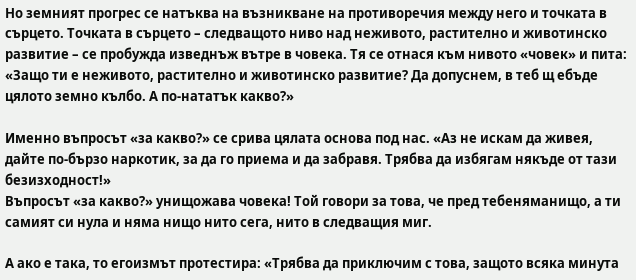Но земният прогрес се натъква на възникване на противоречия между него и точката в сърцето. Точката в сърцето – следващото ниво над неживото, растително и животинско развитие – се пробужда изведнъж вътре в човека. Тя се отнася към нивото «човек» и пита: «Защо ти е неживото, растително и животинско развитие? Да допуснем, в теб щ ебъде цялото земно кълбо. А по-нататък какво?»

Именно въпросът «за какво?» се срива цялата основа под нас. «Аз не искам да живея, дайте по-бързо наркотик, за да го приема и да забравя. Трябва да избягам някъде от тази безизходност!»
Въпросът «за какво?» унищожава човека! Той говори за това, че пред тебеняманищо, а ти самият си нула и няма нищо нито сега, нито в следващия миг.

А ако е така, то егоизмът протестира: «Трябва да приключим с това, защото всяка минута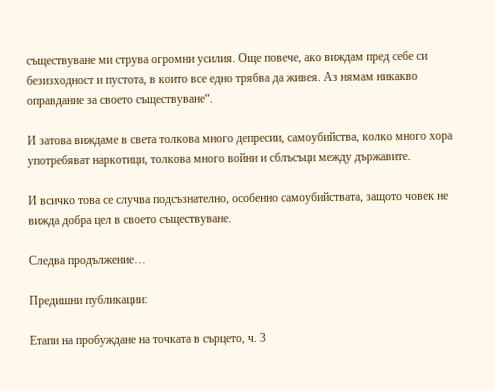съществуване ми струва огромни усилия. Още повече, ако виждам пред себе си безизходност и пустота, в които все едно трябва да живея. Аз нямам никакво оправдание за своето съществуване“.

И затова виждаме в света толкова много депресии, самоубийства, колко много хора употребяват наркотици, толкова много войни и сблъсъци между държавите.

И всичко това се случва подсъзнателно, особенно самоубийствата, защото човек не вижда добра цел в своето съществуване.

Следва продължение…

Предишни публикации:

Етапи на пробуждане на точката в сърцето, ч. 3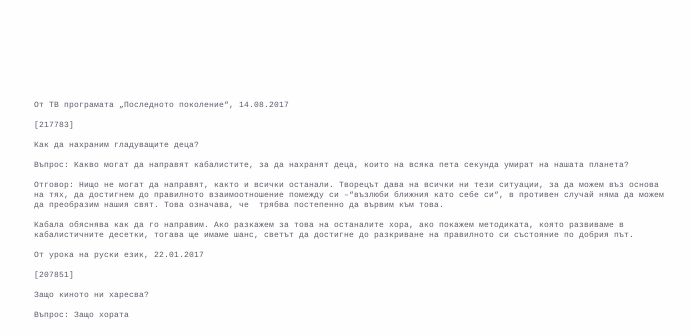От ТВ програмата „Последното поколение“, 14.08.2017

[217783]

Как да нахраним гладуващите деца?

Въпрос: Какво могат да направят кабалистите, за да нахранят деца, които на всяка пета секунда умират на нашата планета?

Отговор: Нищо не могат да направят, както и всички останали. Творецът дава на всички ни тези ситуации, за да можем въз основа на тях, да достигнем до правилното взаимоотношение помежду си –“възлюби ближния като себе си“, в противен случай няма да можем да преобразим нашия свят. Това означава, че  трябва постепенно да вървим към това.

Кабала обяснява как да го направим. Ако разкажем за това на останалите хора, ако покажем методиката, която развиваме в кабалистичните десетки, тогава ще имаме шанс, светът да достигне до разкриване на правилното си състояние по добрия път.

От урока на руски език, 22.01.2017

[207851]

Защо киното ни харесва?

Въпрос: Защо хората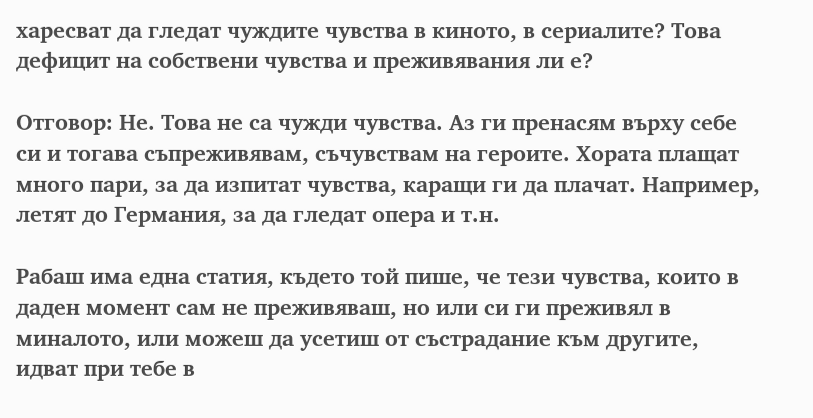харесват да гледат чуждите чувства в киното, в сериалите? Това дефицит на собствени чувства и преживявания ли е?

Отговор: Не. Това не са чужди чувства. Аз ги пренасям върху себе си и тогава съпреживявам, съчувствам на героите. Хората плащат много пари, за да изпитат чувства, каращи ги да плачат. Например, летят до Германия, за да гледат опера и т.н.

Рабаш има една статия, където той пише, че тези чувства, които в даден момент сам не преживяваш, но или си ги преживял в миналото, или можеш да усетиш от състрадание към другите, идват при тебе в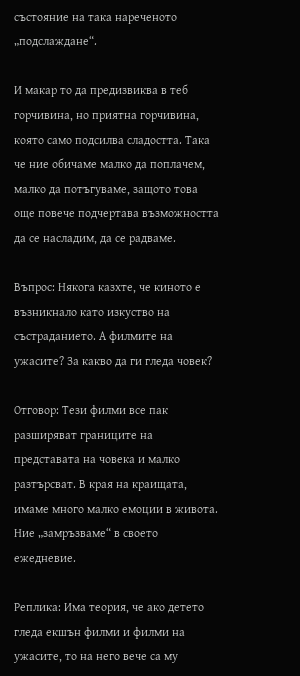състояние на така нареченото „подслаждане“.

И макар то да предизвиква в теб горчивина, но приятна горчивина, която само подсилва сладостта. Така че ние обичаме малко да поплачем, малко да потъгуваме, защото това още повече подчертава възможността да се насладим, да се радваме.

Въпрос: Някога казхте, че киното е възникнало като изкуство на състраданието. А филмите на ужасите? За какво да ги гледа човек?

Отговор: Тези филми все пак разширяват границите на представата на човека и малко разтърсват. В края на краищата, имаме много малко емоции в живота. Ние „замръзваме“ в своето ежедневие.

Реплика: Има теория, че ако детето гледа екшън филми и филми на ужасите, то на него вече са му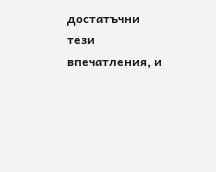достатъчни тези впечатления, и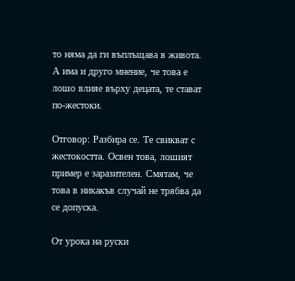то няма да ги въплъщава в живота. А има и друго мнение, че това е лошо влияе върху децата, те стават по-жестоки.

Отговор: Разбира се. Те свикват с жестокостта. Освен това, лошият пример е заразителен. Смятам, че това в никакъв случай не трябва да се допуска.

От урока на руски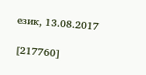език, 13.08.2017

[217760]